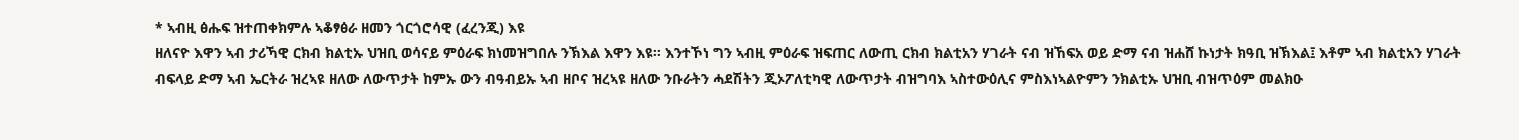* ኣብዚ ፅሑፍ ዝተጠቀክምሉ ኣቆፃፅራ ዘመን ጎርጎሮሳዊ (ፈረንጂ) እዩ
ዘለናዮ እዋን ኣብ ታሪኻዊ ርክብ ክልቲኡ ህዝቢ ወሳናይ ምዕራፍ ክነመዝግበሉ ንኽእል እዋን እዩ፡፡ እንተኾነ ግን ኣብዚ ምዕራፍ ዝፍጠር ለውጢ ርክብ ክልቲአን ሃገራት ናብ ዝኸፍአ ወይ ድማ ናብ ዝሐሸ ኩነታት ክዓቢ ዝኽእል፤ እቶም ኣብ ክልቲአን ሃገራት ብፍላይ ድማ ኣብ ኤርትራ ዝረኣዩ ዘለው ለውጥታት ከምኡ ውን ብዓብይኡ ኣብ ዘቦና ዝረኣዩ ዘለው ንቡራትን ሓደሽትን ጂኦፖለቲካዊ ለውጥታት ብዝግባእ ኣስተውዕሊና ምስእነኣልዮምን ንክልቲኡ ህዝቢ ብዝጥዕም መልክዑ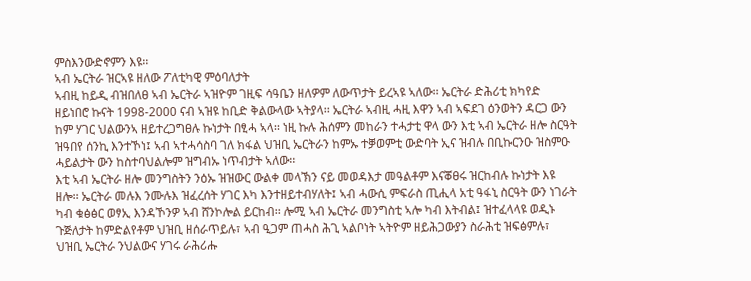ምስእንውድኖምን እዩ፡፡
ኣብ ኤርትራ ዝርኣዩ ዘለው ፖለቲካዊ ምዕባለታት
ኣብዚ ከይዲ ብዝበለፀ ኣብ ኤርትራ ኣዝዮም ገዚፍ ሳዓቤን ዘለዎም ለውጥታት ይረኣዩ ኣለው፡፡ ኤርትራ ድሕሪቲ ክካየድ ዘይነበሮ ኩናት 1998-2000 ናብ ኣዝዩ ከቢድ ቅልውላው ኣትያላ፡፡ ኤርትራ ኣብዚ ሓዚ እዋን ኣብ ኣፍደገ ዕንወትን ዳርጋ ውን ከም ሃገር ህልውንኣ ዘይተረጋግፀሉ ኩነታት በፂሓ ኣላ፡፡ ነዚ ኩሉ ሕሰምን መከራን ተሓታቲ ዋላ ውን እቲ ኣብ ኤርትራ ዘሎ ስርዓት ዝዓበየ ሰንኪ እንተኾነ፤ ኣብ ኣተሓሳስባ ገለ ክፋል ህዝቢ ኤርትራን ከምኡ ተቓወምቲ ውድባት ኢና ዝብሉ በቢኩርንዑ ዝስምዑ ሓይልታት ውን ከስተባህልሎም ዝግብኡ ነጥብታት ኣለው፡፡
እቲ ኣብ ኤርትራ ዘሎ መንግስትን ንዕኡ ዝዝውር ውልቀ መላኽን ናይ መወዳእታ መዓልቶም እናቖፀሩ ዝርከብሉ ኩነታት እዩ ዘሎ፡፡ ኤርትራ መሉእ ንሙሉእ ዝፈረሰት ሃገር እካ እንተዘይተብሃለት፤ ኣብ ሓውሲ ምፍራስ ጢሒላ አቲ ዓፋኒ ስርዓት ውን ነገራት ካብ ቁፅፅር ወፃኢ እንዳኾንዎ ኣብ ሸንኮሎል ይርከብ፡፡ ሎሚ ኣብ ኤርትራ መንግስቲ ኣሎ ካብ እትብል፤ ዝተፈላላዩ ወዲኑ ጉጅለታት ከምድልየቶም ህዝቢ ዘሰራጥይሉ፣ ኣብ ዒጋም ጠሓስ ሕጊ ኣልቦነት ኣትዮም ዘይሕጋውያን ስራሕቲ ዝፍፅምሉ፣ ህዝቢ ኤርትራ ንህልውና ሃገሩ ራሕሪሑ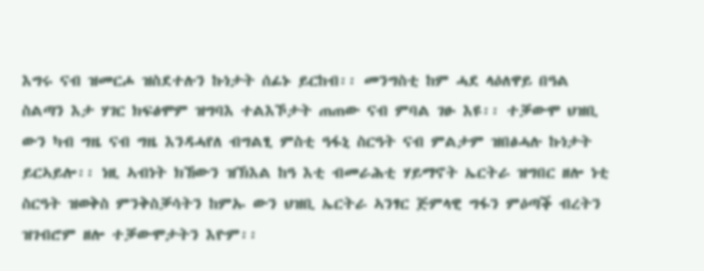እግሩ ናብ ዝመርሖ ዝስደተሉን ኩነታት ሰፊኑ ይርከብ፡፡ መንግስቲ ከም ሓደ ላዕለዋይ በዓል ስልጣን እታ ሃገር ክፍፅሞም ዝግባእ ተልእኾታት ጠጠው ናብ ምባል ገፁ እዩ፡፡ ተቓውሞ ህዝቢ ውን ካብ ግዜ ናብ ግዜ እንዳሓየለ ብግልፂ ምስቲ ዓፋኒ ስርዓት ናብ ምልታም ዝበፅሓሉ ኩነታት ይርኣይሎ፡፡ ነዚ ኣብነት ክኸውን ዝኽእል ከዓ እቲ ብመራሕቲ ሃይማኖት ኤርትራ ዝግበር ዘሎ ነቲ ስርዓት ዝወቅስ ምንቅስቓሳትን ከምኡ ውን ህዝቢ ኤርትራ ኣንፃር ጅምላዊ ግፋን ምዕጣቕ ብረትን ዝገብሮም ዘሎ ተቓውሞታትን እዮም፡፡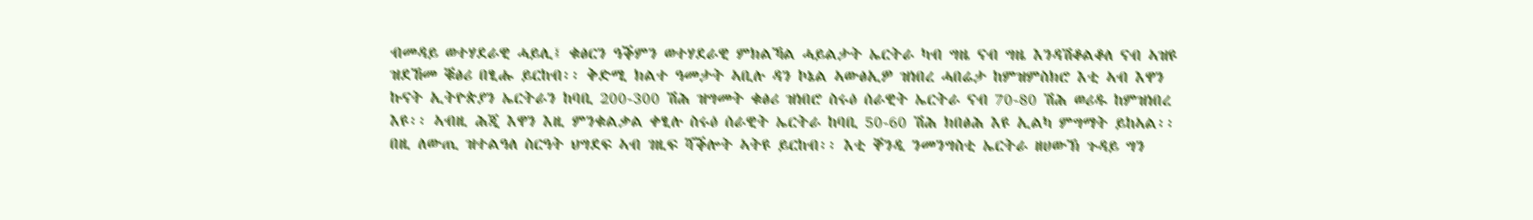ብመዳይ ወተሃደራዊ ሓይሊ፤ ቁፅርን ዓቕምን ወተሃደራዊ ምክልኻል ሓይልታት ኤርትራ ካብ ግዜ ናብ ግዜ እንዳሽቆልቆለ ናብ ኣዝዩ ዝደኸመ ቑፅሪ በፂሑ ይርከብ፡፡ ቅድሚ ክልተ ዓመታት ኣቢሉ ዳን ኮኔል ኣውፅኢዎ ዝነበረ ሓበሬታ ከምዝምስክሮ እቲ ኣብ እዋን ኩናት ኢትዮጵያን ኤርትራን ከባቢ 200-300 ሽሕ ዝግመት ቁፅሪ ዝነበሮ ስሩዕ ሰራዊት ኤርትራ ናብ 70-80 ሽሕ ወሪዱ ከምዝነበረ እዩ፡፡ ኣብዚ ሕጂ እዋን እዚ ምንቁልቃል ቀፂሉ ስሩዕ ሰራዊት ኤርትራ ከባቢ 50-60 ሽሕ ክበፅሕ እዩ ኢልካ ምግማት ይከኣል፡፡ በዚ ለውጢ ዝተልዓለ ስርዓት ህግደፍ ኣብ ገዚፍ ሻቕሎት ኣትዩ ይርከብ፡፡ እቲ ቐንዲ ንመንግስቲ ኤርትራ ዘሀውኽ ጉዳይ ግን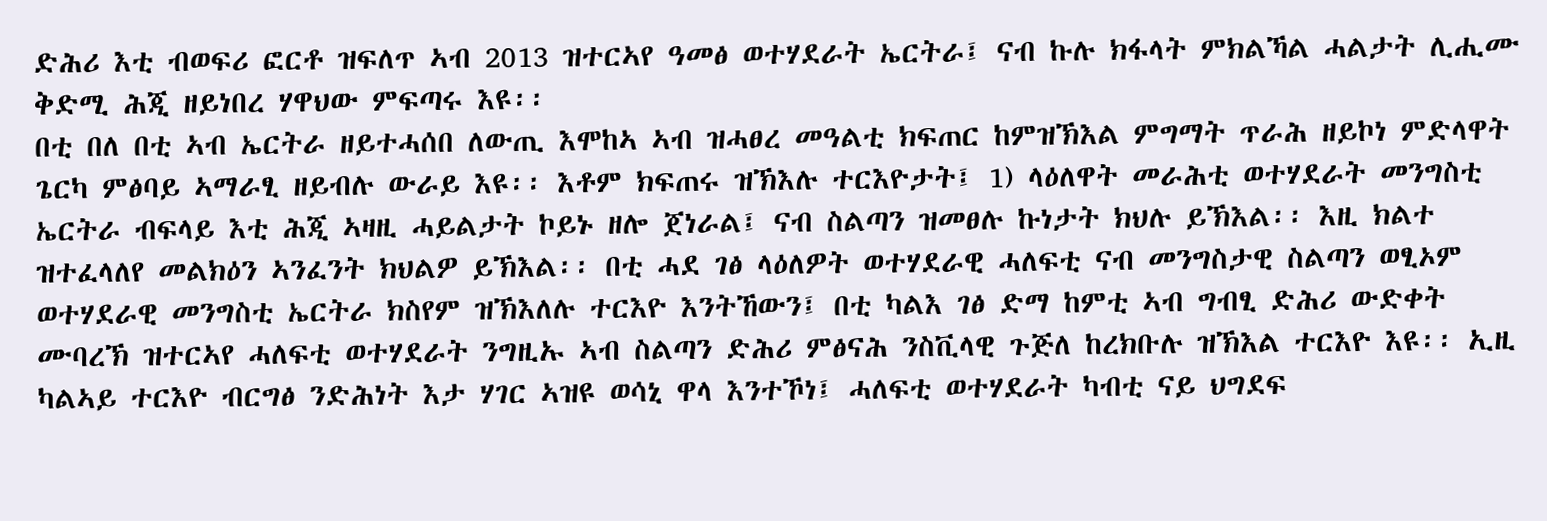ድሕሪ እቲ ብወፍሪ ፎርቶ ዝፍለጥ ኣብ 2013 ዝተርኣየ ዓመፅ ወተሃደራት ኤርትራ፤ ናብ ኩሉ ክፋላት ምክልኻል ሓልታት ሊሒሙ ቅድሚ ሕጂ ዘይነበረ ሃዋህው ምፍጣሩ እዩ፡፡
በቲ በለ በቲ ኣብ ኤርትራ ዘይተሓሰበ ለውጢ እሞከኣ ኣብ ዝሓፀረ መዓልቲ ክፍጠር ከምዝኽእል ምግማት ጥራሕ ዘይኮነ ምድላዋት ጌርካ ምፅባይ ኣማራፂ ዘይብሉ ውራይ እዩ፡፡ እቶም ክፍጠሩ ዝኽእሉ ተርእዮታት፤ 1) ላዕለዋት መራሕቲ ወተሃደራት መንግስቲ ኤርትራ ብፍላይ እቲ ሕጂ ኣዛዚ ሓይልታት ኮይኑ ዘሎ ጀነራል፤ ናብ ስልጣን ዝመፀሉ ኩነታት ክህሉ ይኽእል፡፡ እዚ ክልተ ዝተፈላለየ መልክዕን ኣንፈንት ክህልዎ ይኽእል፡፡ በቲ ሓደ ገፅ ላዕለዎት ወተሃደራዊ ሓለፍቲ ናብ መንግስታዊ ስልጣን ወፂኦም ወተሃደራዊ መንግስቲ ኤርትራ ክስየም ዝኽእለሉ ተርእዮ እንትኸውን፤ በቲ ካልእ ገፅ ድማ ከምቲ ኣብ ግብፂ ድሕሪ ውድቀት ሙባረኽ ዝተርኣየ ሓለፍቲ ወተሃደራት ንግዚኡ ኣብ ስልጣን ድሕሪ ምፅናሕ ንስቪላዊ ጉጅለ ከረክቡሉ ዝኽእል ተርእዮ እዩ፡፡ ኢዚ ካልኣይ ተርእዮ ብርግፅ ንድሕነት እታ ሃገር ኣዝዩ ወሳኒ ዋላ እንተኾነ፤ ሓለፍቲ ወተሃደራት ካብቲ ናይ ህግደፍ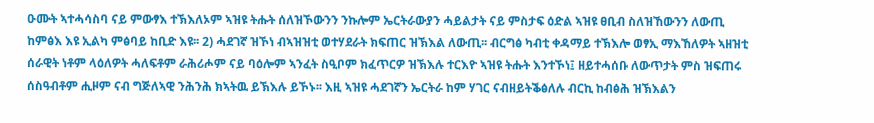ዑሙት ኣተሓሳስባ ናይ ምውፃእ ተኽእለኦም ኣዝዩ ትሑት ሰለዝኾውንን ንኩሎም ኤርትራውያን ሓይልታት ናይ ምስታፍ ዕድል ኣዝዩ ፀቢብ ስለዝኸውንን ለውጢ ከምፅእ እዩ ኢልካ ምፅባይ ከቢድ እዩ፡፡ 2) ሓደገኛ ዝኾነ ብኣዝዝቲ ወተሃደራት ክፍጠር ዝኽእል ለውጢ፡፡ ብርግፅ ካብቲ ቀዳማይ ተኽእሎ ወፃኢ ማእኸለዎት ኣዘዝቲ ሰራዊት ነቶም ላዕለዎት ሓለፍቶም ራሕሪሖም ናይ ባዕሎም ኣንፈት ስዒቦም ክፈጥርዎ ዝኽእሉ ተርእዮ ኣዝዩ ትሑት እንተኾነ፤ ዘይተሓሰቡ ለውጥታት ምስ ዝፍጠሩ ሰስዓብቶም ሒዞም ናብ ግጅለኣዊ ንሕንሕ ክኣትዉ ይኽእሉ ይኾኑ፡፡ እዚ ኣዝዩ ሓደገኛን ኤርትራ ከም ሃገር ናብዘይትቕፅለሉ ብርኪ ከብፅሕ ዝኽእልን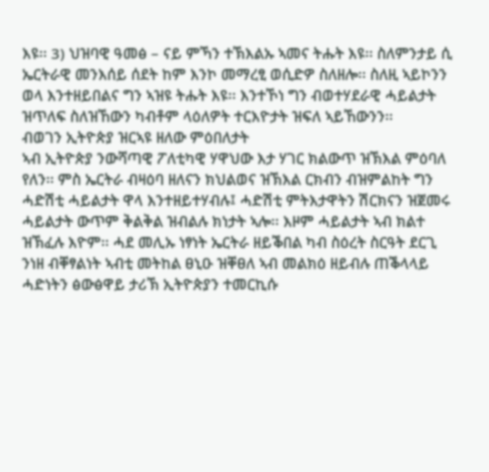እዩ፡፡ 3) ህዝባዊ ዓመፅ – ናይ ምኻን ተኽእልኡ ኣመና ትሑት እዩ፡፡ ስለምንታይ ሲ ኤርትራዊ መንእሰይ ሰደት ከም እንኮ መማረፂ ወሲድዎ ስለዘሎ፡፡ ስለዚ ኣይኮንን ወላ እንተዘይበልና ግን ኣዝዩ ትሑት እዩ፡፡ እንተኾነ ግን ብወተሃደራዊ ሓይልታት ዝጥለፍ ስለዝኸውን ካብቶም ላዕለዎት ተርእዮታት ዝፍለ ኣይኸውንን፡፡
ብወገን ኢትዮጵያ ዝርኣዩ ዘለው ምዕበለታት
ኣብ ኢትዮጵያ ንውሻጣዊ ፖለቲካዊ ሃዋህው እታ ሃገር ክልውጥ ዝኽእል ምዕባለ የለን፡፡ ምስ ኤርትራ ብዛዕባ ዘለናን ክህልወና ዝኽእል ርክብን ብዝምልከት ግን ሓድሽቲ ሓይልታት ዋላ እንተዘይተሃብሉ፤ ሓድሽቲ ምትእታዋትን ሽርክናን ዝጀመሩ ሓይልታት ውጥም ቅልቅል ዝብልሉ ክነታት ኣሎ፡፡ እዞም ሓይልታት ኣብ ክልተ ዝኽፈሉ እዮም፡፡ ሓደ መሊኡ ነፃነት ኤርትራ ዘይቕበል ካብ ስዕረት ስርዓት ደርጊ ንነዘ ብቐፃልነት ኣብቲ መትከል ፀኒዑ ዝቐፀለ ኣብ መልክዕ ዘይብሉ ጠቕላላይ ሓድነትን ፅውፅዋይ ታሪኽ ኢትዮጵያን ተመርኪሱ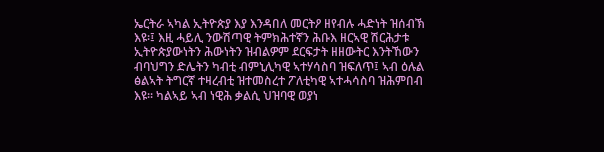ኤርትራ ኣካል ኢትዮጵያ እያ እንዳበለ መርትዖ ዘየብሉ ሓድነት ዝሰብኽ እዩ፡፤ እዚ ሓይሊ ንውሽጣዊ ትምክሕተኛን ሕቡእ ዘርኣዊ ሽርሕታቱ ኢትዮጵያውነትን ሕውነትን ዝብልዎም ደርፍታት ዘዘውትር እንትኸውን ብባህግን ድሌትን ካብቲ ብምኒሊካዊ ኣተሃሳስባ ዝፍለጥ፤ ኣብ ዕሉል ፅልኣት ትግርኛ ተዛረብቲ ዝተመስረተ ፖለቲካዊ ኣተሓሳስባ ዝሕምበብ እዩ፡፡ ካልኣይ ኣብ ነዊሕ ቃልሲ ህዝባዊ ወያነ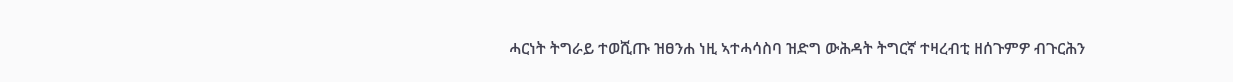ሓርነት ትግራይ ተወሺጡ ዝፀንሐ ነዚ ኣተሓሳስባ ዝድግ ውሕዳት ትግርኛ ተዛረብቲ ዘሰጉምዎ ብጉርሕን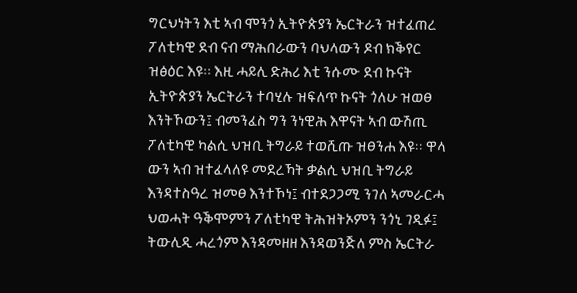ግርህነትን እቲ ኣብ ሞንጎ ኢትዮጵያን ኤርትራን ዝተፈጠረ ፖለቲካዊ ደብ ናብ ማሕበራውን ባህላውን ዶብ ክቕየር ዝፅዕር እዩ፡፡ እዚ ሓይሊ ድሕሪ እቲ ንሱሙ ደብ ኩናት ኢትዮጵያን ኤርትራን ተባሂሉ ዝፍለጥ ኩናት ጎለሁ ዝወፀ እንትኾውን፤ ብመንፈስ ግን ንነዊሕ እዋናት ኣብ ውሽጢ ፖለቲካዊ ካልሲ ህዝቢ ትግራይ ተወሺጡ ዝፀንሐ እዩ፡፡ ዋላ ውን ኣብ ዝተፈላለዩ መደረኻት ቃልሲ ህዝቢ ትግራይ እንዳተስዓረ ዝመፀ እንተኾነ፤ ብተደጋጋሚ ንገለ ኣመራርሓ ህወሓት ዓቕሞምን ፖለቲካዊ ትሕዝትኦምን ንጎኒ ገዲፉ፤ ትውሊዲ ሓረጎም እንዳመዘዘ እንዳወንጅለ ምስ ኤርትራ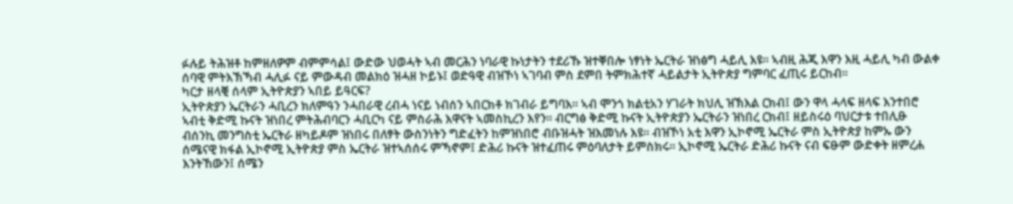ፉሉይ ትሕዝቶ ከምዘለዎም ብምምሳል፤ ውድው ህወሓት ኣብ መርሕን ነባራዊ ኩነታትን ተደሪኹ ዝተቐበሎ ነፃነት ኤርትራ ዝነፅግ ሓይሊ እዩ፡፡ ኣብዚ ሕጂ እዋን እዚ ሓይሊ ካብ ውልቀ ሰባዊ ምትእኽኻብ ሓሊፉ ናይ ምውዳብ መልክዕ ዝሓዘ ኮይኑ፤ ወድዓዊ ብዝኾነ ኣገባብ ምስ ደምበ ትምክሕተኛ ሓይልታት ኢትዮጵያ ግምባር ፈጢሩ ይርከብ፡፡
ካርታ ዘላቒ ሰላም ኢትዮጵያን ኣበይ ይዓርፍ?
ኢትዮጵያን ኤርትራን ሓቢረን ክለምዓን ንሓበራዊ ረብሓ ነናይ ነብሰን ኣበርክቶ ክገብራ ይግባእ፡፡ ኣብ ሞንጎ ክልቲአን ሃገራት ክህሊ ዝኽእል ርክብ፤ ውን ዋላ ሓላፍ ዘላፍ እንተበሮ ኣብቲ ቅድሚ ኩናት ዝነበረ ምትሕብባርን ሓቢርካ ናይ ምስራሕ እዋናት ኣመስኪረን እየን፡፡ ብርግፅ ቅድሚ ኩናት ኢትዮጵያን ኤርትራን ዝነበረ ርክብ፤ ዘይስሩዕ ባህርታቱ ተበሊፁ ብሰንኪ መንግስቲ ኤርትራ ዘካይዶም ዝነበሩ በለፃት ውስንነትን ግድፈትን ከምዝነበሮ ብቡዝሓት ዝእመነሉ እዩ፡፡ ብዝኾነ አቲ እዋን ኢኮኖሚ ኤርትራ ምስ ኢትዮጵያ ከምኡ ውን ሰሜናዊ ክፋል ኢኮኖሚ ኢትዮጵያ ምስ ኤርትራ ዝተኣሰሰሩ ምኻኖም፤ ድሕሪ ኩናት ዝተፈጠሩ ምዕባለታት ይምስክሩ፡፡ ኢኮኖሚ ኤርትራ ድሕሪ ኩናት ናብ ፍፁም ውድቀት ዘምረሐ እንትኸውን፤ ሰሜን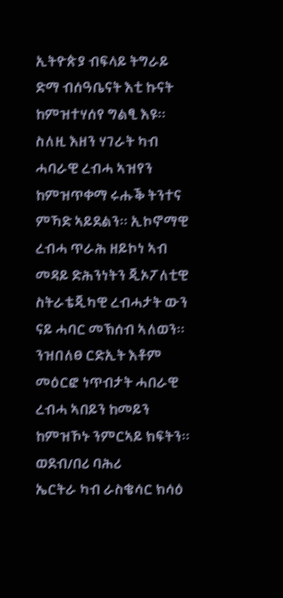ኢትዮጵያ ብፍላይ ትግራይ ድማ ብሰዓቤናት እቲ ኩናት ከምዝተሃሰየ ግልፂ እዩ፡፡ ስለዚ እዘን ሃገራት ካብ ሓባራዊ ረብሓ ኣዝየን ከምዝጥቀማ ሩሑቕ ትንተና ምኻድ ኣይደልን፡፡ ኢኮኖማዊ ረብሓ ጥራሕ ዘይኮነ ኣብ መዳይ ድሕንነትን ጂኦፖለቲዊ ስትራቴጂካዊ ረብሓታት ውን ናይ ሓባር መኽሰብ ኣለወን፡፡ ንዝበለፀ ርድኢት እቶም መዕርፎ ነጥብታት ሓበራዊ ረብሓ ኣበይን ከመይን ከምዝኾኑ ንምርኣይ ክፍትን፡፡
ወደብ/በሪ ባሕሪ
ኤርትራ ካብ ራስቄሳር ክሳዕ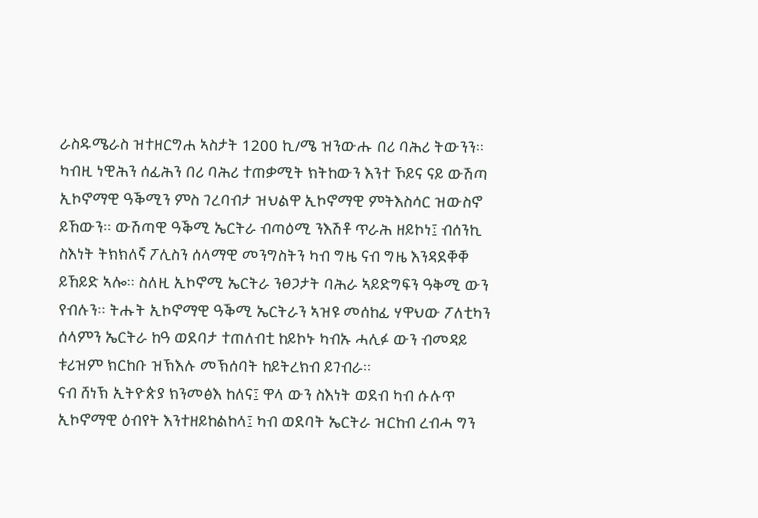ራስዱሜራስ ዝተዘርግሐ ኣስታት 1200 ኪ/ሜ ዝንውሑ በሪ ባሕሪ ትውንን፡፡ ካብዚ ነዊሕን ሰፊሕን በሪ ባሕሪ ተጠቃሚት ክትከውን እንተ ኾይና ናይ ውሽጣ ኢኮኖማዊ ዓቕሚን ምስ ገረባብታ ዝህልዋ ኢኮኖማዊ ምትእስሳር ዝውስኖ ይኸውን፡፡ ውሽጣዊ ዓቕሚ ኤርትራ ብጣዕሚ ንእሽቶ ጥራሕ ዘይኮነ፤ ብሰንኪ ስእነት ትክክለኛ ፖሊስን ሰላማዊ መንግስትን ካብ ግዜ ናብ ግዜ እንዳደቐቐ ይኸይድ ኣሎ፡፡ ስለዚ ኢኮኖሚ ኤርትራ ንፀጋታት ባሕራ ኣይድግፍን ዓቅሚ ውን የብሉን፡፡ ትሑት ኢኮኖማዊ ዓቕሚ ኤርትራን ኣዝዩ መሰከፊ ሃዋህው ፖለቲካን ሰላምን ኤርትራ ከዓ ወደባታ ተጠለብቲ ከይኮኑ ካብኡ ሓሊፉ ውን ብመዳይ ቱሪዝም ክርከቡ ዝኽእሉ መኽሰባት ከይትረክብ ይገብራ፡፡
ናብ ሸነኽ ኢትዮጵያ ክንመፅእ ከለና፤ ዋላ ውን ስእነት ወደብ ካብ ሱሉጥ ኢኮኖማዊ ዕብየት እንተዘይከልከላ፤ ካብ ወደባት ኤርትራ ዝርከብ ረብሓ ግን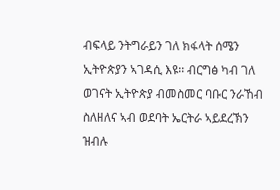ብፍላይ ንትግራይን ገለ ክፋላት ሰሜን ኢትዮጵያን ኣገዳሲ እዩ፡፡ ብርግፅ ካብ ገለ ወገናት ኢትዮጵያ ብመስመር ባቡር ንራኸብ ስለዘለና ኣብ ወደባት ኤርትራ ኣይደረኽን ዝብሉ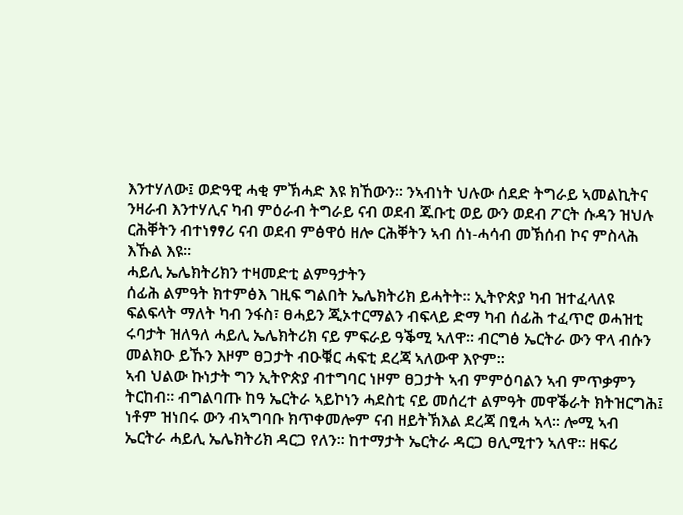እንተሃለው፤ ወድዓዊ ሓቂ ምኽሓድ እዩ ክኸውን፡፡ ንኣብነት ህሉው ሰደድ ትግራይ ኣመልኪትና ንዛራብ እንተሃሊና ካብ ምዕራብ ትግራይ ናብ ወደብ ጁቡቲ ወይ ውን ወደብ ፖርት ሱዳን ዝህሉ ርሕቐትን ብተነፃፃሪ ናብ ወደብ ምፅዋዕ ዘሎ ርሕቐትን ኣብ ሰነ-ሓሳብ መኽሰብ ኮና ምስላሕ እኹል እዩ፡፡
ሓይሊ ኤሌክትሪክን ተዛመድቲ ልምዓታትን
ሰፊሕ ልምዓት ክተምፅእ ገዚፍ ግልበት ኤሌክትሪክ ይሓትት፡፡ ኢትዮጵያ ካብ ዝተፈላለዩ ፍልፍላት ማለት ካብ ንፋስ፣ ፀሓይን ጂኦተርማልን ብፍላይ ድማ ካብ ሰፊሕ ተፈጥሮ ወሓዝቲ ሩባታት ዝለዓለ ሓይሊ ኤሌክትሪክ ናይ ምፍራይ ዓቕሚ ኣለዋ፡፡ ብርግፅ ኤርትራ ውን ዋላ ብሱን መልክዑ ይኹን እዞም ፀጋታት ብዑቑር ሓፍቲ ደረጃ ኣለውዋ እዮም፡፡
ኣብ ህልው ኩነታት ግን ኢትዮጵያ ብተግባር ነዞም ፀጋታት ኣብ ምምዕባልን ኣብ ምጥቃምን ትርከብ፡፡ ብግልባጡ ከዓ ኤርትራ ኣይኮነን ሓደስቲ ናይ መሰረተ ልምዓት መዋቕራት ክትዝርግሕ፤ ነቶም ዝነበሩ ውን ብኣግባቡ ክጥቀመሎም ናብ ዘይትኽእል ደረጃ በፂሓ ኣላ፡፡ ሎሚ ኣብ ኤርትራ ሓይሊ ኤሌክትሪክ ዳርጋ የለን፡፡ ከተማታት ኤርትራ ዳርጋ ፀሊሚተን ኣለዋ፡፡ ዘፍሪ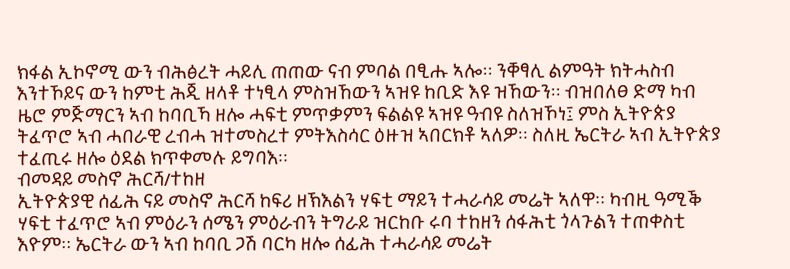ክፋል ኢኮኖሚ ውን ብሕፅረት ሓይሊ ጠጠው ናብ ምባል በፂሑ ኣሎ፡፡ ንቐፃሊ ልምዓት ክትሓስብ እንተኾይና ውን ከምቲ ሕጂ ዘላቶ ተነፂላ ምስዝኸውን ኣዝዩ ከቢድ እዩ ዝኸውን፡፡ ብዝበለፀ ድማ ካብ ዜሮ ምጅማርን ኣብ ከባቢኻ ዘሎ ሓፍቲ ምጥቃምን ፍልልዩ ኣዝዩ ዓብዩ ስለዝኾነ፤ ምስ ኢትዮጵያ ትፈጥሮ ኣብ ሓበራዊ ረብሓ ዝተመስረተ ምትእስሳር ዕዙዝ ኣበርክቶ ኣለዎ፡፡ ስለዚ ኤርትራ ኣብ ኢትዮጵያ ተፈጢሩ ዘሎ ዕደል ክጥቀመሉ ይግባእ፡፡
ብመዳይ መስኖ ሕርሻ/ተከዘ
ኢትዮጵያዊ ሰፊሕ ናይ መስኖ ሕርሻ ከፍሪ ዘኽእልን ሃፍቲ ማይን ተሓራሳይ መሬት ኣለዋ፡፡ ካብዚ ዓሚቕ ሃፍቲ ተፈጥሮ ኣብ ምዕራን ሰሜን ምዕራብን ትግራይ ዝርከቡ ሩባ ተከዘን ሰፋሕቲ ጎላጉልን ተጠቀስቲ እዮም፡፡ ኤርትራ ውን ኣብ ከባቢ ጋሽ ባርካ ዘሎ ሰፊሕ ተሓራሳይ መሬት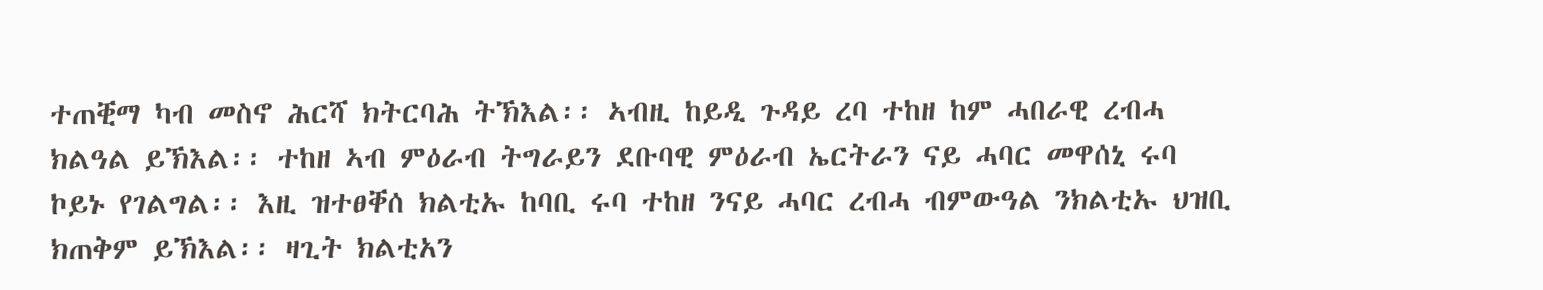ተጠቒማ ካብ መስኖ ሕርሻ ክትርባሕ ትኽእል፡፡ ኣብዚ ከይዲ ጉዳይ ረባ ተከዘ ከም ሓበራዊ ረብሓ ክልዓል ይኽእል፡፡ ተከዘ ኣብ ምዕራብ ትግራይን ደቡባዊ ምዕራብ ኤርትራን ናይ ሓባር መዋሰኒ ሩባ ኮይኑ የገልግል፡፡ እዚ ዝተፀቐሰ ክልቲኡ ከባቢ ሩባ ተከዘ ንናይ ሓባር ረብሓ ብምውዓል ንክልቲኡ ህዝቢ ክጠቅም ይኽእል፡፡ ዛጊት ክልቲአን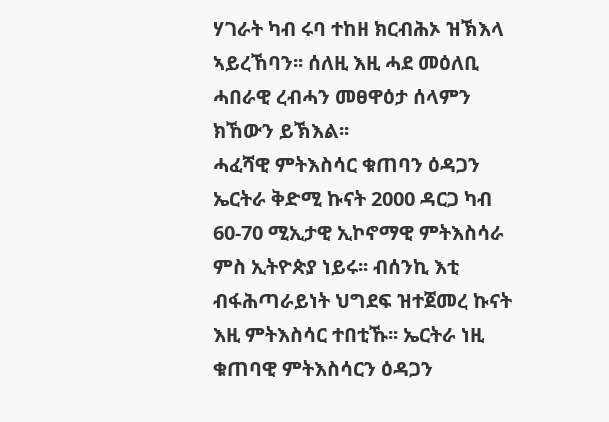ሃገራት ካብ ሩባ ተከዘ ክርብሕኦ ዝኽእላ ኣይረኸባን፡፡ ሰለዚ እዚ ሓደ መዕለቢ ሓበራዊ ረብሓን መፀዋዕታ ሰላምን ክኸውን ይኽእል፡፡
ሓፈሻዊ ምትእስሳር ቁጠባን ዕዳጋን
ኤርትራ ቅድሚ ኩናት 2000 ዳርጋ ካብ 60-70 ሚኢታዊ ኢኮኖማዊ ምትእስሳራ ምስ ኢትዮጵያ ነይሩ፡፡ ብሰንኪ እቲ ብፋሕጣራይነት ህግደፍ ዝተጀመረ ኩናት እዚ ምትእስሳር ተበቲኹ፡፡ ኤርትራ ነዚ ቁጠባዊ ምትእስሳርን ዕዳጋን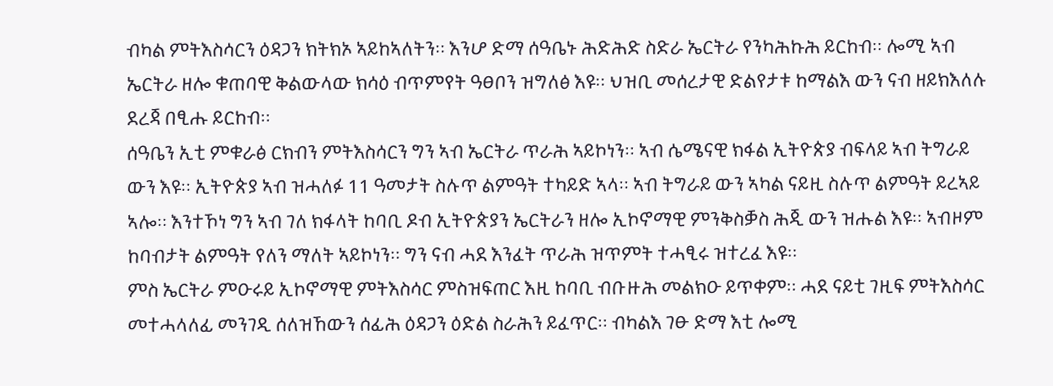ብካል ምትእስሳርን ዕዳጋን ክትክኦ ኣይከኣለትን፡፡ እንሆ ድማ ሰዓቤኑ ሕድሕድ ስድራ ኤርትራ የንካሕኩሕ ይርከብ፡፡ ሎሚ ኣብ ኤርትራ ዘሎ ቁጠባዊ ቅልውላው ክሳዕ ብጥምየት ዓፀቦን ዝግለፅ እዩ፡፡ ህዝቢ መሰረታዊ ድልየታቱ ከማልእ ውን ናብ ዘይክእለሉ ደረጃ በፂሑ ይርከብ፡፡
ሰዓቤን ኢቲ ምቁራፅ ርክብን ምትእስሳርን ግን ኣብ ኤርትራ ጥራሕ ኣይኮነን፡፡ ኣብ ሴሜናዊ ክፋል ኢትዮጵያ ብፍላይ ኣብ ትግራይ ውን እዩ፡፡ ኢትዮጵያ ኣብ ዝሓለፉ 11 ዓመታት ስሉጥ ልምዓት ተካይድ ኣላ፡፡ ኣብ ትግራይ ውን ኣካል ናይዚ ስሉጥ ልምዓት ይረኣይ ኣሎ፡፡ እንተኾነ ግን ኣብ ገለ ክፋላት ከባቢ ዶብ ኢትዮጵያን ኤርትራን ዘሎ ኢኮኖማዊ ምንቅስቓስ ሕጂ ውን ዝሑል እዩ፡፡ ኣብዞም ከባብታት ልምዓት የለን ማለት ኣይኮነን፡፡ ግን ናብ ሓደ እንፈት ጥራሕ ዝጥምት ተሓፂሩ ዝተረፈ እዩ፡፡
ምስ ኤርትራ ምዑሩይ ኢኮኖማዊ ምትእስሳር ምስዝፍጠር እዚ ከባቢ ብቡዙሕ መልክዑ ይጥቀም፡፡ ሓደ ናይቲ ገዚፍ ምትእስሳር መተሓላለፊ መንገዲ ሰለዝኸውን ሰፊሕ ዕዳጋን ዕድል ስራሕን ይፈጥር፡፡ ብካልእ ገፁ ድማ እቲ ሎሚ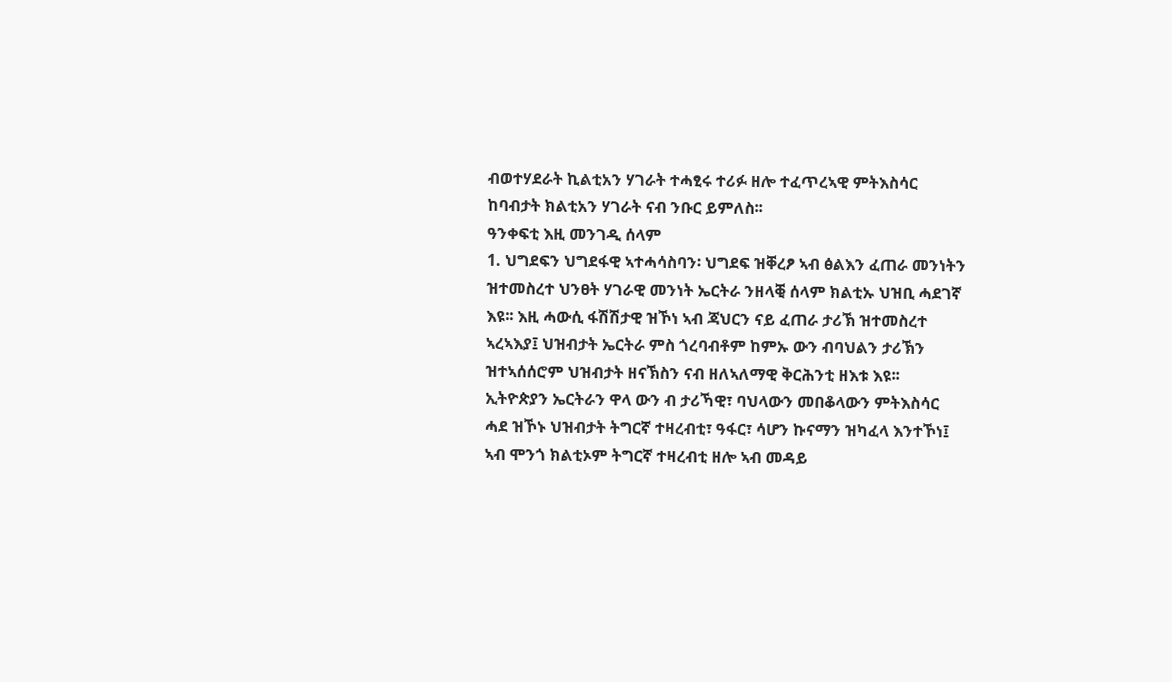ብወተሃደራት ኪልቲአን ሃገራት ተሓፂሩ ተሪፉ ዘሎ ተፈጥረኣዊ ምትእስሳር ከባብታት ክልቲአን ሃገራት ናብ ንቡር ይምለስ፡፡
ዓንቀፍቲ እዚ መንገዲ ሰላም
1. ህግደፍን ህግደፋዊ ኣተሓሳስባን፡ ህግደፍ ዝቐረፆ ኣብ ፅልእን ፈጠራ መንነትን ዝተመስረተ ህንፀት ሃገራዊ መንነት ኤርትራ ንዘላቒ ሰላም ክልቲኡ ህዝቢ ሓደገኛ እዩ፡፡ እዚ ሓውሲ ፋሽሽታዊ ዝኾነ ኣብ ጃህርን ናይ ፈጠራ ታሪኽ ዝተመስረተ ኣረኣእያ፤ ህዝብታት ኤርትራ ምስ ጎረባብቶም ከምኡ ውን ብባህልን ታሪኽን ዝተኣሰሰሮም ህዝብታት ዘናኽስን ናብ ዘለኣለማዊ ቅርሕንቲ ዘእቱ እዩ፡፡ ኢትዮጵያን ኤርትራን ዋላ ውን ብ ታሪኻዊ፣ ባህላውን መበቆላውን ምትእስሳር ሓደ ዝኾኑ ህዝብታት ትግርኛ ተዛረብቲ፣ ዓፋር፣ ሳሆን ኩናማን ዝካፈላ እንተኾነ፤ ኣብ ሞንጎ ክልቲኦም ትግርኛ ተዛረብቲ ዘሎ ኣብ መዳይ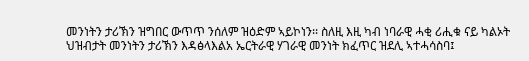መንነትን ታሪኽን ዝግበር ውጥጥ ንሰለም ዝዕድም ኣይኮነን፡፡ ስለዚ እዚ ካብ ነባራዊ ሓቂ ሪሒቁ ናይ ካልኦት ህዝብታት መንነትን ታሪኽን እዳፅላእልአ ኤርትራዊ ሃገራዊ መንነት ክፈጥር ዝደሊ ኣተሓሳስባ፤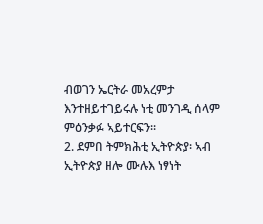ብወገን ኤርትራ መአረምታ እንተዘይተገይሩሉ ነቲ መንገዲ ሰላም ምዕንቃፉ ኣይተርፍን፡፡
2. ደምበ ትምክሕቲ ኢትዮጵያ፡ ኣብ ኢትዮጵያ ዘሎ ሙሉእ ነፃነት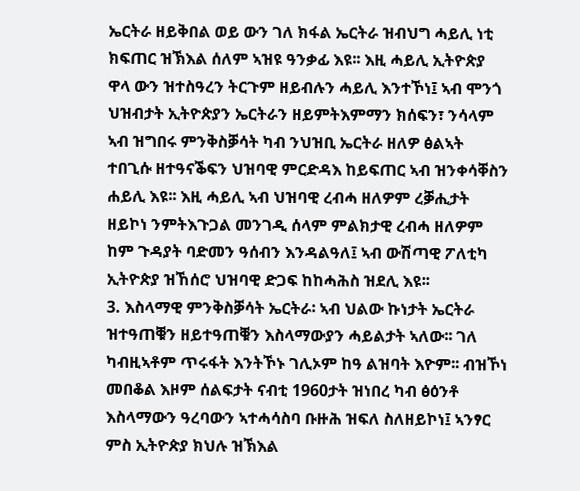ኤርትራ ዘይቅበል ወይ ውን ገለ ክፋል ኤርትራ ዝብህግ ሓይሊ ነቲ ክፍጠር ዝኽእል ሰለም ኣዝዩ ዓንቃፊ እዩ፡፡ እዚ ሓይሊ ኢትዮጵያ ዋላ ውን ዝተስዓረን ትርጉም ዘይብሉን ሓይሊ እንተኾነ፤ ኣብ ሞንጎ ህዝብታት ኢትዮጵያን ኤርትራን ዘይምትእምማን ክሰፍን፣ ንሳላም ኣብ ዝግበሩ ምንቅስቓሳት ካብ ንህዝቢ ኤርትራ ዘለዎ ፅልኣት ተበጊሱ ዘተዓናቕፍን ህዝባዊ ምርድዳእ ከይፍጠር ኣብ ዝንቀሳቐስን ሐይሊ እዩ፡፡ እዚ ሓይሊ ኣብ ህዝባዊ ረብሓ ዘለዎም ረቓሒታት ዘይኮነ ንምትእጉጋል መንገዲ ሰላም ምልክታዊ ረብሓ ዘለዎም ከም ጉዳያት ባድመን ዓሰብን እንዳልዓለ፤ ኣብ ውሽጣዊ ፖለቲካ ኢትዮጵያ ዝኸሰሮ ህዝባዊ ድጋፍ ከከሓሕስ ዝደሊ እዩ፡፡
3. እስላማዊ ምንቅስቓሳት ኤርትራ፡ ኣብ ህልው ኩነታት ኤርትራ ዝተዓጠቑን ዘይተዓጠቑን እስላማውያን ሓይልታት ኣለው፡፡ ገለ ካብዚኣቶም ጥሩፋት እንትኾኑ ገሊኦም ከዓ ልዝባት እዮም፡፡ ብዝኾነ መበቆል እዞም ሰልፍታት ናብቲ 1960ታት ዝነበረ ካብ ፅዕንቶ እስላማውን ዓረባውን ኣተሓሳስባ ቡዙሕ ዝፍለ ስለዘይኮነ፤ ኣንፃር ምስ ኢትዮጵያ ክህሉ ዝኽእል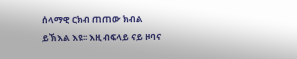ሰላማዊ ርክብ ጠጠው ክብል ይኽእል እዩ፡፡ እዚ ብፍላይ ናይ ዞባና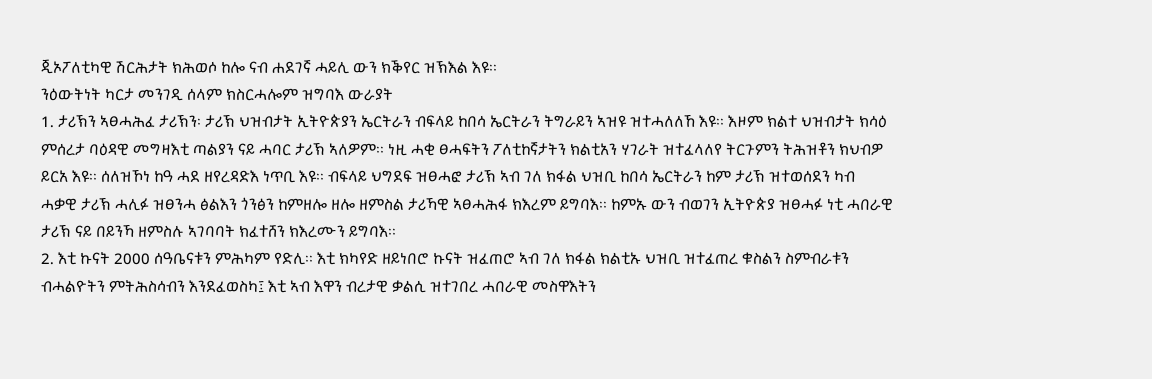ጂኦፖለቲካዊ ሽርሕታት ክሕወሶ ከሎ ናብ ሐደገኛ ሓይሊ ውን ክቕየር ዝኽእል እዩ፡፡
ንዕውትነት ካርታ መንገዲ ሰላም ክስርሓሎም ዝግባእ ውራያት
1. ታሪኽን ኣፀሓሕፈ ታሪኽን፡ ታሪኽ ህዝብታት ኢትዮጵያን ኤርትራን ብፍላይ ከበሳ ኤርትራን ትግራይን ኣዝዩ ዝተሓለለኸ እዩ፡፡ እዞም ክልተ ህዝብታት ክሳዕ ምሰረታ ባዕዳዊ መግዛእቲ ጣልያን ናይ ሓባር ታሪኽ ኣለዎም፡፡ ነዚ ሓቂ ፀሓፍትን ፖለቲከኛታትን ክልቲአን ሃገራት ዝተፈላለየ ትርጉምን ትሕዝቶን ክህብዎ ይርአ እዩ፡፡ ሰለዝኾነ ከዓ ሓደ ዘየረዳድእ ነጥቢ እዩ፡፡ ብፍላይ ህግደፍ ዝፀሓፎ ታሪኽ ኣብ ገለ ክፋል ህዝቢ ከበሳ ኤርትራን ከም ታሪኽ ዝተወሰደን ካብ ሓቃዊ ታሪኽ ሓሊፉ ዝፀንሓ ፅልእን ጎንፅን ከምዘሎ ዘሎ ዘምስል ታሪኻዊ ኣፀሓሕፋ ክእረም ይግባእ፡፡ ከምኡ ውን ብወገን ኢትዮጵያ ዝፀሓፉ ነቲ ሓበራዊ ታሪኽ ናይ በይንኻ ዘምስሉ ኣገባባት ክፈተሸን ክእረሙን ይግባእ፡፡
2. እቲ ኩናት 2000 ሰዓቤናቱን ምሕካም የድሊ፡፡ እቲ ክካየድ ዘይነበሮ ኩናት ዝፈጠሮ ኣብ ገለ ክፋል ክልቲኡ ህዝቢ ዝተፈጠረ ቁስልን ስምብራቱን ብሓልዮትን ምትሕስሳብን እንደፈወስካ፤ እቲ ኣብ እዋን ብረታዊ ቃልሲ ዝተገበረ ሓበራዊ መስዋእትን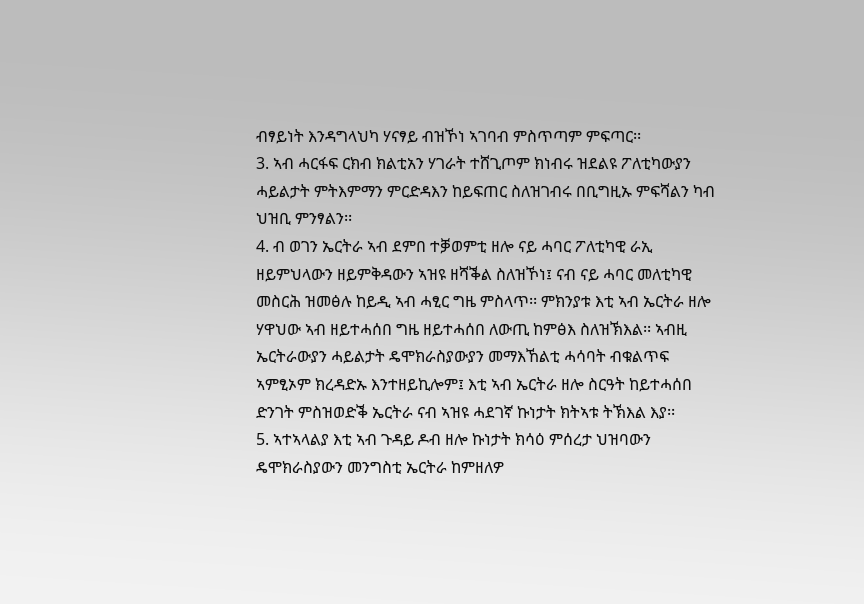ብፃይነት እንዳግላህካ ሃናፃይ ብዝኾነ ኣገባብ ምስጥጣም ምፍጣር፡፡
3. ኣብ ሓርፋፍ ርክብ ክልቲአን ሃገራት ተሸጊጦም ክነብሩ ዝደልዩ ፖለቲካውያን ሓይልታት ምትእምማን ምርድዳእን ከይፍጠር ስለዝገብሩ በቢግዚኡ ምፍሻልን ካብ ህዝቢ ምንፃልን፡፡
4. ብ ወገን ኤርትራ ኣብ ደምበ ተቓወምቲ ዘሎ ናይ ሓባር ፖለቲካዊ ራኢ ዘይምህላውን ዘይምቅዳውን ኣዝዩ ዘሻቕል ስለዝኾነ፤ ናብ ናይ ሓባር መለቲካዊ መስርሕ ዝመፅሉ ከይዲ ኣብ ሓፂር ግዜ ምስላጥ፡፡ ምክንያቱ እቲ ኣብ ኤርትራ ዘሎ ሃዋህው ኣብ ዘይተሓሰበ ግዜ ዘይተሓሰበ ለውጢ ከምፅእ ስለዝኽእል፡፡ ኣብዚ ኤርትራውያን ሓይልታት ዴሞክራስያውያን መማእኸልቲ ሓሳባት ብቁልጥፍ ኣምፂኦም ክረዳድኡ እንተዘይኪሎም፤ እቲ ኣብ ኤርትራ ዘሎ ስርዓት ከይተሓሰበ ድንገት ምስዝወድቕ ኤርትራ ናብ ኣዝዩ ሓደገኛ ኩነታት ክትኣቱ ትኽእል እያ፡፡
5. ኣተኣላልያ እቲ ኣብ ጉዳይ ዶብ ዘሎ ኩነታት ክሳዕ ምሰረታ ህዝባውን ዴሞክራስያውን መንግስቲ ኤርትራ ከምዘለዎ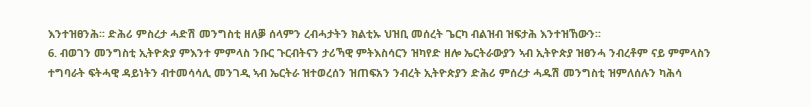እንተዝፀንሕ፡፡ ድሕሪ ምስረታ ሓድሽ መንግስቲ ዘለቓ ሰላምን ረብሓታትን ክልቲኡ ህዝቢ መሰረት ጌርካ ብልዝብ ዝፍታሕ እንተዝኸውን፡፡
6. ብወገን መንግስቲ ኢትዮጵያ ምእንተ ምምላስ ንቡር ጉርብትናን ታሪኻዊ ምትእስሳርን ዝካየድ ዘሎ ኤርትራውያን ኣብ ኢትዮጵያ ዝፀንሓ ንብረቶም ናይ ምምላስን ተግባራት ፍትሓዊ ዳይነትን ብተመሳሳሊ መንገዲ ኣብ ኤርትራ ዝተወረሰን ዝጠፍአን ንብረት ኢትዮጵያን ድሕሪ ምሰረታ ሓዱሽ መንግስቲ ዝምለሰሉን ካሕሳ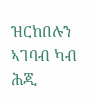ዝርከበሉን ኣገባብ ካብ ሕጂ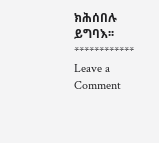ክሕሰበሉ ይግባእ፡፡
************
Leave a Comment